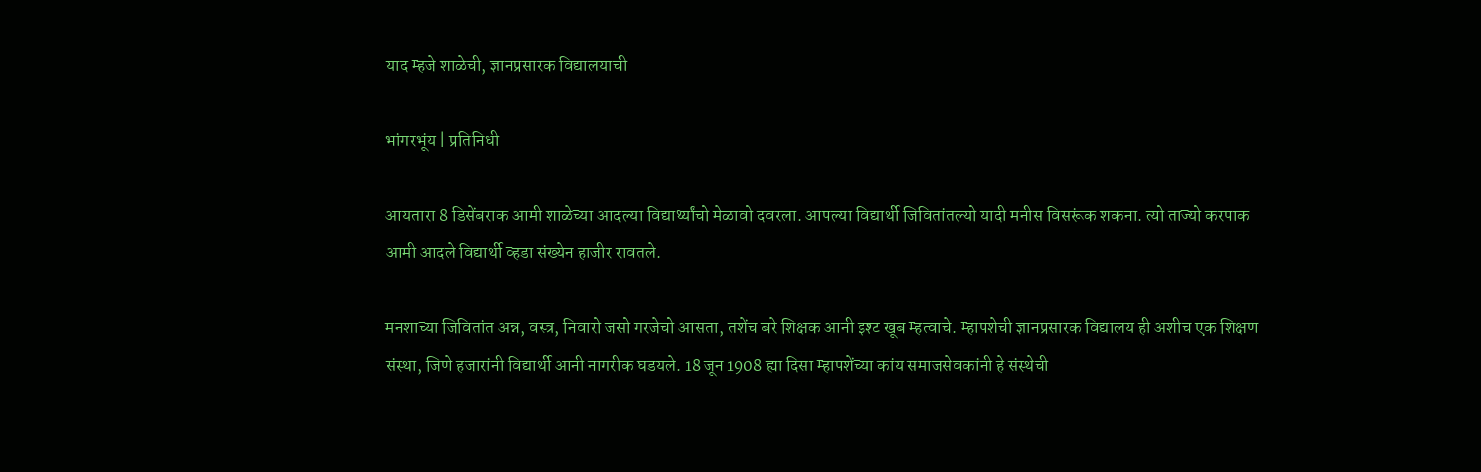याद म्हजे शाळेची, ज्ञानप्रसारक विद्यालयाची

भांगरभूंय | प्रतिनिधी

आयतारा 8 डिसेंबराक आमी शाळेच्या आदल्या विद्यार्थ्यांचो मेळावो दवरला. आपल्या विद्यार्थी जिवितांतल्यो यादी मनीस विसरूंक शकना. त्यो ताज्यो करपाक आमी आदले विद्यार्थी व्हडा संख्येन हाजीर रावतले.

मनशाच्या जिवितांत अन्न, वस्त्र, निवारो जसो गरजेचो आसता, तशेंच बरे शिक्षक आनी इश्ट खूब म्हत्वाचे. म्हापशेची ज्ञानप्रसारक विद्यालय ही अशीच एक शिक्षण संस्था, जिणे हजारांनी विद्यार्थी आनी नागरीक घडयले. 18 जून 1908 ह्या दिसा म्हापशेंच्या कांय समाजसेवकांनी हे संस्थेची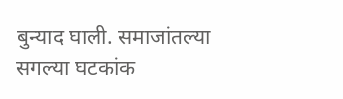बुन्याद घाली. समाजांतल्या सगल्या घटकांक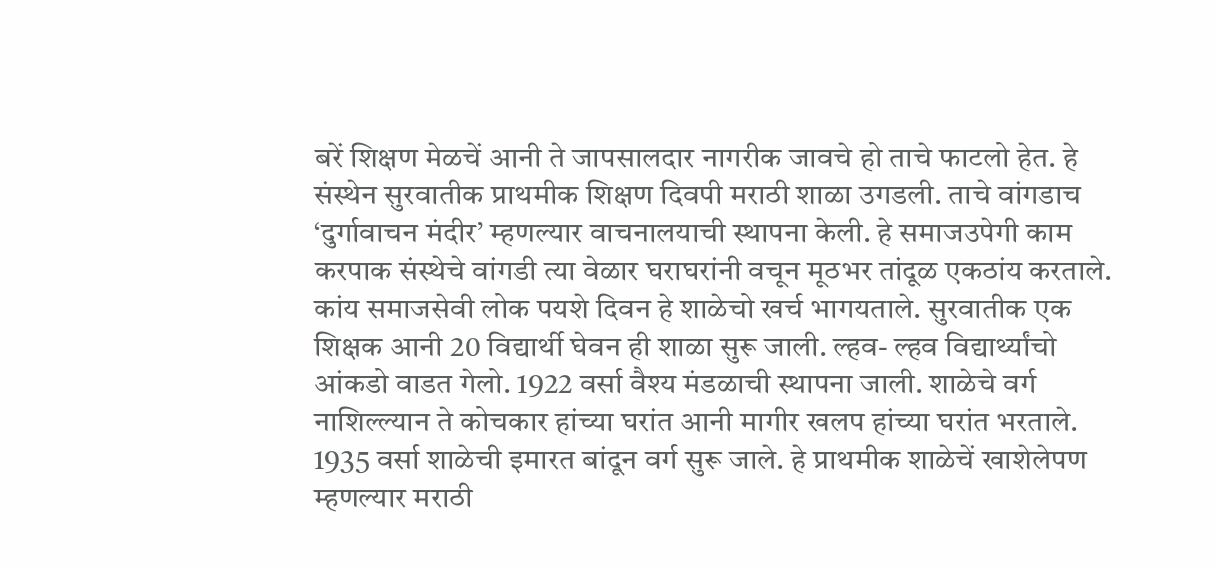बरें शिक्षण मेळचें आनी ते जापसालदार नागरीक जावचे हो ताचे फाटलो हेत. हे संस्थेन सुरवातीक प्राथमीक शिक्षण दिवपी मराठी शाळा उगडली. ताचे वांगडाच ‘दुर्गावाचन मंदीर’ म्हणल्यार वाचनालयाची स्थापना केली. हे समाजउपेगी काम करपाक संस्थेचे वांगडी त्या वेळार घराघरांनी वचून मूठभर तांदूळ एकठांय करताले. कांय समाजसेवी लोक पयशे दिवन हे शाळेचो खर्च भागयताले. सुरवातीक एक शिक्षक आनी 20 विद्यार्थी घेवन ही शाळा सुरू जाली. ल्हव- ल्हव विद्यार्थ्यांचो आंकडो वाडत गेलो. 1922 वर्सा वैश्य मंडळाची स्थापना जाली. शाळेचे वर्ग नाशिल्ल्यान ते कोचकार हांच्या घरांत आनी मागीर खलप हांच्या घरांत भरताले. 1935 वर्सा शाळेची इमारत बांदून वर्ग सुरू जाले. हे प्राथमीक शाळेचें खाशेलेपण म्हणल्यार मराठी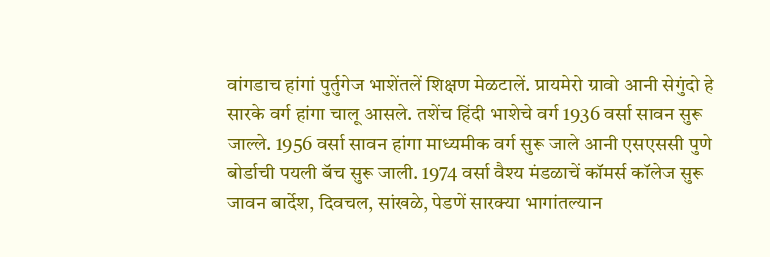वांगडाच हांगां पुर्तुगेज भाशेंतलें शिक्षण मेळटालें. प्रायमेरो ग्रावो आनी सेगुंदो हे सारके वर्ग हांगा चालू आसले. तशेंच हिंदी भाशेचे वर्ग 1936 वर्सा सावन सुरू जाल्ले. 1956 वर्सा सावन हांगा माध्यमीक वर्ग सुरू जाले आनी एसएससी पुणे बोर्डाची पयली बॅच सुरू जाली. 1974 वर्सा वैश्य मंडळाचें कॉमर्स कॉलेज सुरू जावन बार्देश, दिवचल, सांखळे, पेडणें सारक्या भागांतल्यान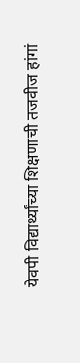येवपी विद्यार्थ्यांच्या शिक्षणाची तजवीज हांगां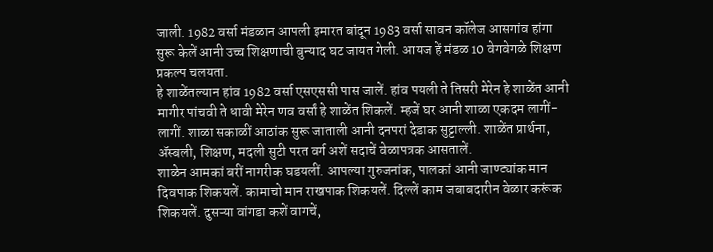जाली. 1982 वर्सा मंडळान आपली इमारत बांदून 1983 वर्सा सावन कॉलेज आसगांव हांगा सुरू केलें आनी उच्च शिक्षणाची बुन्याद घट जायत गेली. आयज हें मंडळ 10 वेगवेगळे शिक्षण प्रकल्प चलयता.
हे शाळेंतल्यान हांव 1982 वर्सा एसएससी पास जालें. हांव पयली ते तिसरी मेरेन हे शाळेंत आनी मागीर पांचवी ते धावी मेरेन णव वर्सां हे शाळेंत शिकलें. म्हजें घर आनी शाळा एकदम लागीं- लागीं. शाळा सकाळीं आठांक सुरू जाताली आनी दनपरां देडाक सुट्टाल्ली. शाळेंत प्रार्थना, ॲस्बली, शिक्षण, मदली सुटी परत वर्ग अशें सदाचें वेळापत्रक आसतालें.
शाळेन आमकां बरीं नागरीक घडयलीं. आपल्या गुरुजनांक, पालकां आनी जाण्ट्यांक मान दिवपाक शिकयलें. कामाचो मान राखपाक शिकयलें. दिल्लें काम जबाबदारीन वेळार करूंक शिकयलें. दुसऱ्या वांगडा कशें वागचें,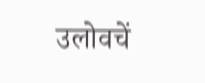उलोवचें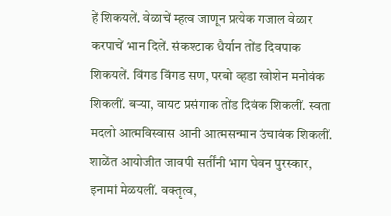हें शिकयलें. वेळाचें म्हत्व जाणून प्रत्येक गजाल वेळार करपाचें भान दिलें. संकश्टाक धैर्यान तोंड दिवपाक शिकयलें. विंगड विंगड सण, परबो व्हडा खोशेन मनोवंक शिकलीं. बऱ्या, वायट प्रसंगाक तोंड दिवंक शिकलीं. स्वता मदलो आत्मविस्वास आनी आत्मसन्मान उंचावंक शिकलीं. शाळेंत आयोजीत जावपी सर्तींनी भाग घेवन पुरस्कार, इनामां मेळयलीं. वक्तृत्व,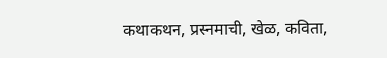कथाकथन, प्रस्नमाची, खेळ, कविता,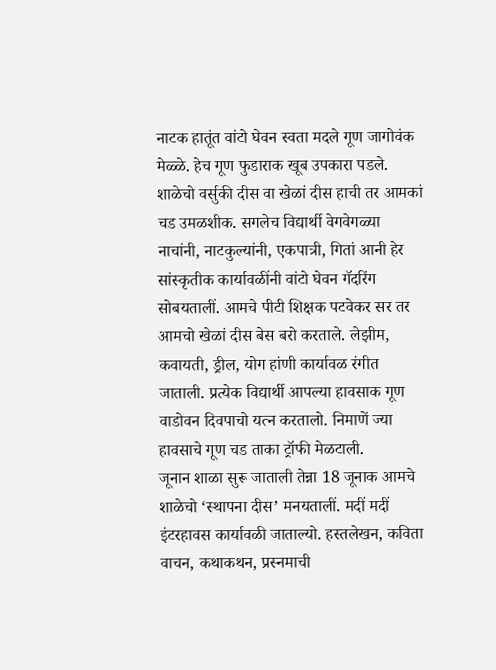नाटक हातूंत वांटो घेवन स्वता मदले गूण जागोवंक मेळ्ळे. हेच गूण फुडाराक खूब उपकारा पडले.
शाळेचो वर्सुकी दीस वा खेळां दीस हाची तर आमकां चड उमळशीक. सगलेच विद्यार्थी वेगवेगळ्या नाचांनी, नाटकुल्यांनी, एकपात्री, गितां आनी हेर सांस्कृतीक कार्यावळींनी वांटो घेवन गॅदरिंग सोबयतालीं. आमचे पीटी शिक्षक पटवेकर सर तर आमचो खेळां दीस बेस बरो करताले. लेझीम, कवायती, ड्रील, योग हांणी कार्यावळ रंगीत जाताली. प्रत्येक विद्यार्थी आपल्या हावसाक गूण वाडोवन दिवपाचो यत्न करतालो. निमाणें ज्या हावसाचे गूण चड ताका ट्रॉफी मेळटाली.
जूनान शाळा सुरू जाताली तेन्ना 18 जूनाक आमचे शाळेचो ‘स्थापना दीस’ मनयतालीं. मदीं मदीं इंटरहावस कार्यावळी जाताल्यो. हस्तलेखन, कविता वाचन, कथाकथन, प्रस्नमाची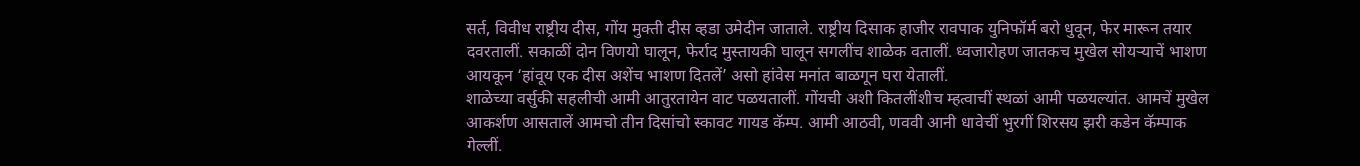सर्त, विवीध राष्ट्रीय दीस, गोंय मुक्ती दीस व्हडा उमेदीन जाताले. राष्ट्रीय दिसाक हाजीर रावपाक युनिफॉर्म बरो धुवून, फेर मारून तयार दवरतालीं. सकाळीं दोन विणयो घालून, फेर्राद मुस्तायकी घालून सगलींच शाळेक वतालीं. ध्वजारोहण जातकच मुखेल सोयऱ्याचें भाशण आयकून ‘हांवूय एक दीस अशेंच भाशण दितलें’ असो हांवेस मनांत बाळगून घरा येतालीं.
शाळेच्या वर्सुकी सहलीची आमी आतुरतायेन वाट पळयतालीं. गोंयची अशी कितलींशीच म्हत्वाचीं स्थळां आमी पळयल्यांत. आमचें मुखेल आकर्शण आसतालें आमचो तीन दिसांचो स्कावट गायड कॅम्प. आमी आठवी, णववी आनी धावेचीं भुरगीं शिरसय झरी कडेन कॅम्पाक गेल्लीं.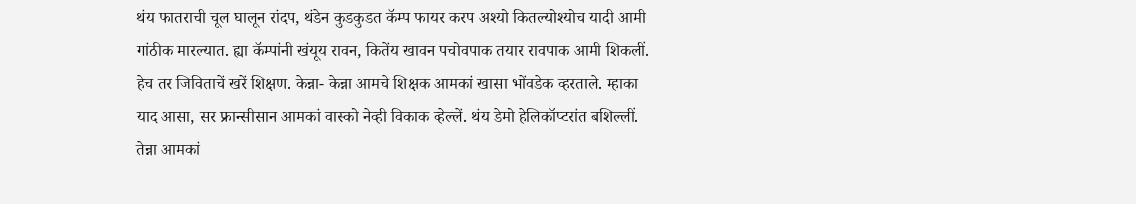थंय फातराची चूल घालून रांदप, थंडेन कुडकुडत कॅम्प फायर करप अश्यो कितल्योश्योच यादी आमी गांठीक मारल्यात. ह्या कॅम्पांनी खंयूय रावन, कितेंय खावन पचोवपाक तयार रावपाक आमी शिकलीं. हेच तर जिविताचें खरें शिक्षण. केन्ना- केन्ना आमचे शिक्षक आमकां खासा भोंवडेक व्हरताले. म्हाका याद आसा, सर फ्रान्सीसान आमकां वास्को नेव्ही विकाक व्हेल्लें. थंय डेमो हेलिकॉप्टरांत बशिल्लीं. तेन्ना आमकां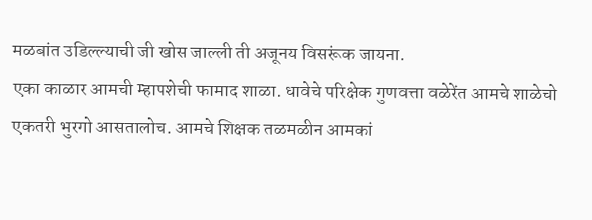मळबांत उडिल्ल्याची जी खोस जाल्ली ती अजूनय विसरूंक जायना.
एका काळार आमची म्हापशेची फामाद शाळा. धावेचे परिक्षेक गुणवत्ता वळेरेंत आमचे शाळेचो एकतरी भुरगो आसतालोच. आमचे शिक्षक तळमळीन आमकां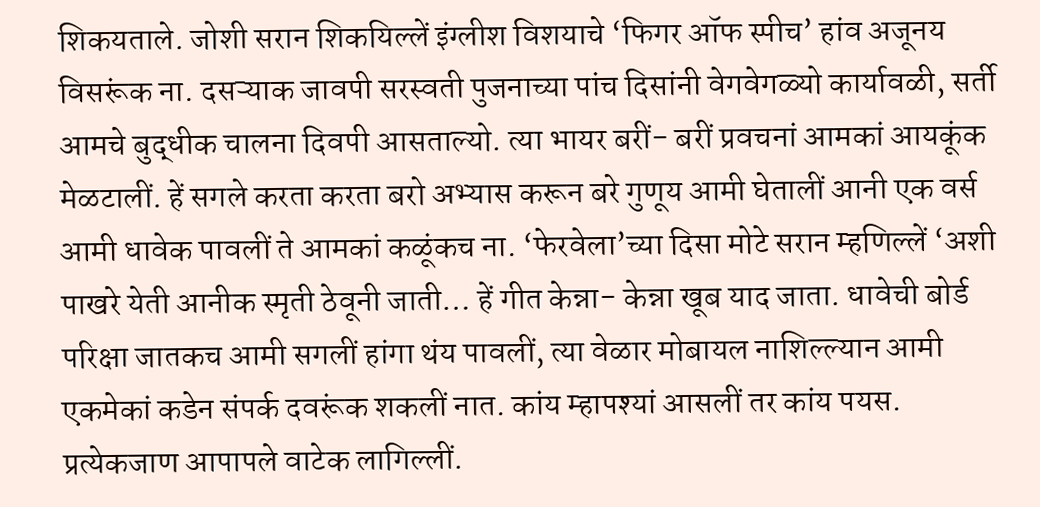शिकयताले. जोशी सरान शिकयिल्लें इंग्लीश विशयाचे ‘फिगर ऑफ स्पीच’ हांव अजूनय विसरूंक ना. दसऱ्याक जावपी सरस्वती पुजनाच्या पांच दिसांनी वेगवेगळ्यो कार्यावळी, सर्ती आमचे बुद्धीक चालना दिवपी आसताल्यो. त्या भायर बरीं- बरीं प्रवचनां आमकां आयकूंक मेळटालीं. हें सगले करता करता बरो अभ्यास करून बरे गुणूय आमी घेतालीं आनी एक वर्स आमी धावेक पावलीं ते आमकां कळूंकच ना. ‘फेरवेला’च्या दिसा मोटे सरान म्हणिल्लें ‘अशी पाखरे येती आनीक स्मृती ठेवूनी जाती… हें गीत केन्ना- केन्ना खूब याद जाता. धावेची बोर्ड परिक्षा जातकच आमी सगलीं हांगा थंय पावलीं, त्या वेळार मोबायल नाशिल्ल्यान आमी एकमेकां कडेन संपर्क दवरूंक शकलीं नात. कांय म्हापश्यां आसलीं तर कांय पयस. प्रत्येकजाण आपापले वाटेक लागिल्लीं.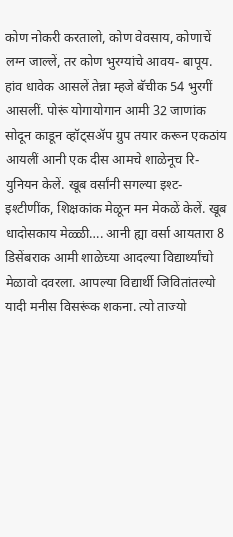कोण नोकरी करतालो, कोण वेवसाय, कोणाचें लग्न जाल्लें, तर कोण भुरग्यांचे आवय- बापूय.
हांव धावेक आसलें तेन्ना म्हजे बॅचीक 54 भुरगीं आसलीं. पोरूं योगायोगान आमी 32 जाणांक सोदून काडून व्हॉट्सॲप ग्रुप तयार करून एकठांय आयलीं आनी एक दीस आमचे शाळेनूच रि-युनियन केलें. खूब वर्सांनी सगल्या इश्ट- इश्टीणींक, शिक्षकांक मेळून मन मेकळें केलें. खूब धादोसकाय मेळ्ळी…. आनी ह्या वर्सा आयतारा 8 डिसेंबराक आमी शाळेच्या आदल्या विद्यार्थ्यांचो मेळावो दवरला. आपल्या विद्यार्थी जिवितांतल्यो यादी मनीस विसरूंक शकना. त्यो ताज्यो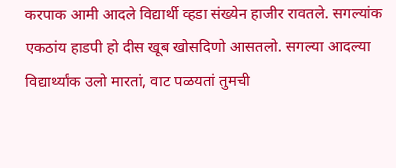करपाक आमी आदले विद्यार्थी व्हडा संख्येन हाजीर रावतले. सगल्यांक एकठांय हाडपी हो दीस खूब खोसदिणो आसतलो. सगल्या आदल्या विद्यार्थ्यांक उलो मारतां, वाट पळयतां तुमची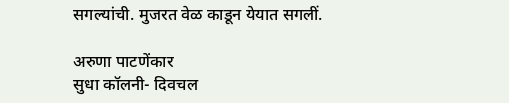सगल्यांची. मुजरत वेळ काडून येयात सगलीं.

अरुणा पाटणेंकार
सुधा कॉलनी- दिवचल